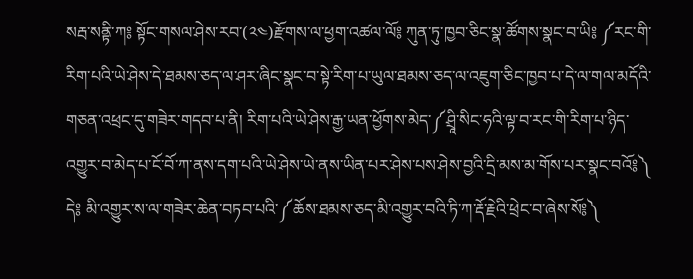སརྦ་སནྟི་ཀ༔ སྟོང་གསལ་ཤེས་རབ་(༢༤)རྫོགས་ལ་ཕྱག་འཚལ་ལོ༔ ཀུན་ཏུ་ཁྱབ་ཅིང་སྣ་ཚོགས་སྣང་བ་ཡི༔ ༼རང་གི་རིག་པའི་ཡེ་ཤེས་དེ་ཐམས་ཅད་ལ་ཤར་ཞིང་སྣང་བ་སྟེ་རིག་པ་ཡུལ་ཐམས་ཅད་ལ་འཇུག་ཅིང་ཁྱབ་པ་དེ་ལ་གལ་མདོའི་གཅན་འཕྲང་དུ་གཟེར་གདབ་པ་ནི། རིག་པའི་ཡེ་ཤེས་རྒྱ་ཡན་ཕྱོགས་མེད་༼ཤྲཱི་སིང་ཧའི་ལྟ་བ་རང་གི་རིག་པ་ཉིད་འགྱུར་བ་མེད་པ་ངོ་བོ་ཀ་ནས་དག་པའི་ཡེ་ཤེས་ཡེ་ནས་ཡིན་པར་ཤེས་པས་ཤེས་བྱའི་དྲི་མས་མ་གོས་པར་སྣང་བའོ༔༽ དེ༔ མི་འགྱུར་ས་ལ་གཟེར་ཆེན་བཏབ་པའི་༼ཆོས་ཐམས་ཅད་མི་འགྱུར་བའི་ཏི་ཀ་རྡོ་རྗེའི་ཕྲེང་བ་ཞེས་སོ༔༽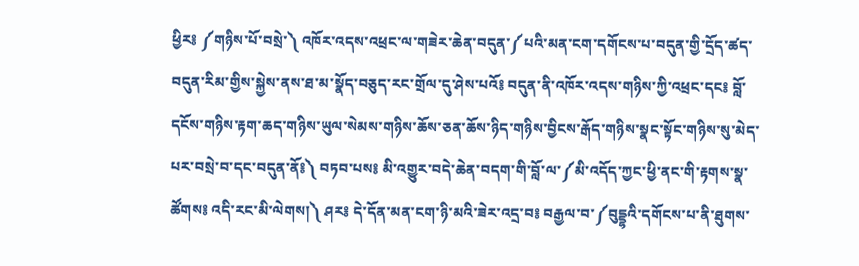ཕྱིར༔ ༼གཉིས་པོ་བསྲེ་༽ འཁོར་འདས་འཕྲང་ལ་གཟེར་ཆེན་བདུན་༼པའི་མན་ངག་དགོངས་པ་བདུན་གྱི་དྲོད་ཚད་བདུན་རིམ་གྱིས་སྐྱེས་ནས་ཐ་མ་སྣོད་བཅུད་རང་གྲོལ་དུ་ཤེས་པའོ༔ བདུན་ནི་འཁོར་འདས་གཉིས་ཀྱི་འཕྲང་དང༔ བློ་དངོས་གཉིས་རྟག་ཆད་གཉིས་ཡུལ་སེམས་གཉིས་ཆོས་ཅན་ཆོས་ཉིད་གཉིས་བྱིངས་རྒོད་གཉིས་སྣང་སྟོང་གཉིས་སུ་མེད་པར་བསྲེ་བ་དང་བདུན་ནོ༔༽ བཏབ་པས༔ མི་འགྱུར་བདེ་ཆེན་བདག་གི་བློ་ལ་༼མི་འདོད་ཀྱང་ཕྱི་ནང་གི་རྟགས་སྣ་ཚོགས༔ འདི་རང་མི་ལེགས།༽ ཤར༔ དེ་དོན་མན་ངག་ཉི་མའི་ཟེར་འདྲ་བ༔ བརྒྱལ་བ་༼བུདྡྷའི་དགོངས་པ་ནི་ཐུགས་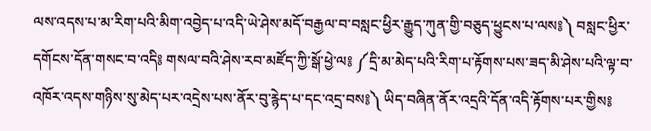ལས་འདས་པ་མ་རིག་པའི་མིག་འབྱེད་པ་འདི་ཡེ་ཤེས་མདོ་བརྒྱལ་བ་བསླང་ཕྱིར་རྒྱུད་ཀུན་གྱི་བཅུད་ཕྱུངས་པ་ལས༔༽ བསླང་ཕྱིར་དགོངས་དོན་གསང་བ་འདི༔ གསལ་བའི་ཤེས་རབ་མཛོད་ཀྱི་སྒོ་ཕྱེ་ལ༔ ༼དྲི་མ་མེད་པའི་རིག་པ་རྟོགས་པས་ཟད་མི་ཤེས་པའི་ལྟ་བ་འཁོར་འདས་གཉིས་སུ་མེད་པར་འདྲེས་པས་ནོར་བུ་རྙེད་པ་དང་འདྲ་བས༔༽ ཡིད་བཞིན་ནོར་འདྲའི་དོན་འདི་རྟོགས་པར་གྱིས༔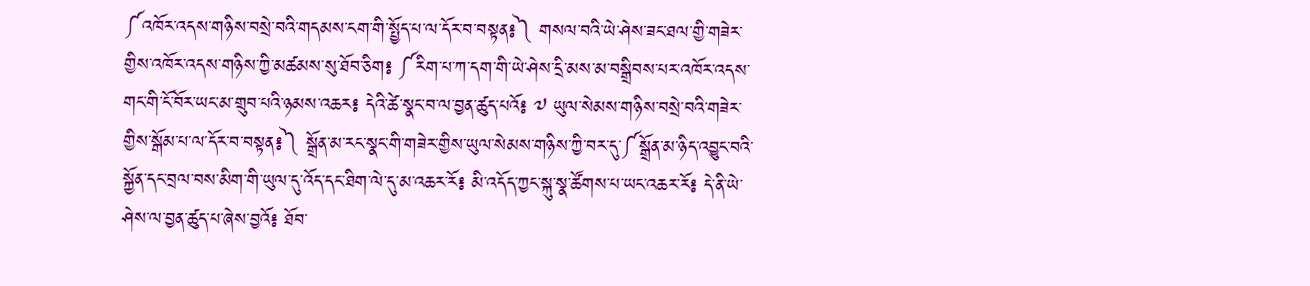༼འཁོར་འདས་གཉིས་བསྲེ་བའི་གདམས་ངག་གི་སྤྱོད་པ་ལ་དོར་བ་བསྟན༔༽ གསལ་བའི་ཡེ་ཤེས་ཟང་ཐལ་གྱི་གཟེར་གྱིས་འཁོར་འདས་གཉིས་ཀྱི་མཚམས་སུ་ཐོབ་ཅིག༔ ༼རིག་པ་ཀ་དག་གི་ཡེ་ཤེས་དྲི་མས་མ་བསྒྲིབས་པར་འཁོར་འདས་གང་གི་ངོ་བོར་ཡང་མ་གྲུབ་པའི་ཉམས་འཆར༔ དེའི་ཚེ་སྣང་བ་ལ་བྱན་ཚུད་པའོ༔ ༧ ཡུལ་སེམས་གཉིས་བསྲེ་བའི་གཟེར་གྱིས་སྒོམ་པ་ལ་དོར་བ་བསྟན༔༽ སྒྲོན་མ་རང་སྣང་གི་གཟེར་གྱིས་ཡུལ་སེམས་གཉིས་ཀྱི་བར་དུ་༼སྒྲོན་མ་ཉིད་འབྱུང་བའི་སྐྱོན་དང་བྲལ་བས་མིག་གི་ཡུལ་དུ་འོད་དང་ཐིག་ལེ་དུ་མ་འཆར་རོ༔ མི་འདོད་ཀྱང་སྐུ་སྣ་ཚོགས་པ་ཡང་འཆར་རོ༔ དེ་ནི་ཡེ་ཤེས་ལ་བྱན་ཚུད་པ་ཞེས་བྱའོ༔ ཐོབ་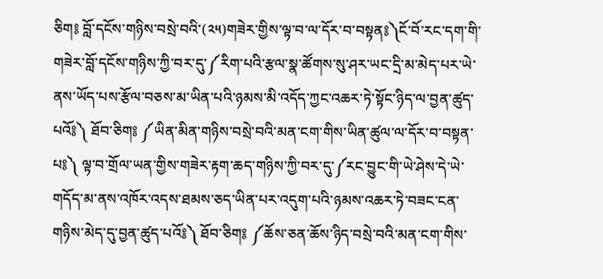ཅིག༔ བློ་དངོས་གཉིས་བསྲེ་བའི་(༢༥)གཟེར་གྱིས་ལྟ་བ་ལ་དོར་བ་བསྟན༔༽ངོ་བོ་རང་དག་གི་གཟེར་བློ་དངོས་གཉིས་ཀྱི་བར་དུ་༼རིག་པའི་རྩལ་སྣ་ཚོགས་སུ་ཤར་ཡང་དྲི་མ་མེད་པར་ཡེ་ནས་ཡོད་པས་རྩོལ་བཅས་མ་ཡིན་པའི་ཉམས་མི་འདོད་ཀྱང་འཆར་ཏེ་སྟོང་ཉིད་ལ་བྱན་ཚུད་པའོ༔༽ ཐོབ་ཅིག༔ ༼ཡིན་མིན་གཉིས་བསྲེ་བའི་མན་ངག་གིས་ཡིན་ཚུལ་ལ་དོར་བ་བསྟན་པ༔༽ ལྟ་བ་གྲོལ་ཡན་གྱིས་གཟེར་རྟག་ཆད་གཉིས་ཀྱི་བར་དུ་༼རང་བྱུང་གི་ཡེ་ཤེས་དེ་ཡེ་གདོད་མ་ནས་འཁོར་འདས་ཐམས་ཅད་ཡིན་པར་འདུག་པའི་ཉམས་འཆར་ཏེ་བཟང་ངན་གཉིས་མེད་དུ་བྱན་ཚུད་པའོ༔༽ ཐོབ་ཅིག༔ ༼ཆོས་ཅན་ཆོས་ཉིད་བསྲེ་བའི་མན་ངག་གིས་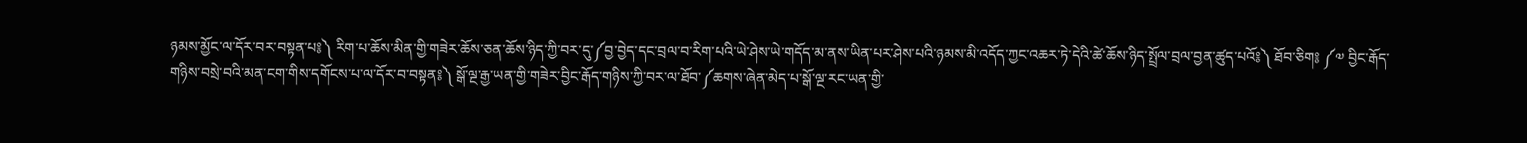ཉམས་མྱོང་ལ་དོར་བར་བསྟན་པ༔༽ རིག་པ་ཆོས་མིན་གྱི་གཟེར་ཆོས་ཅན་ཆོས་ཉིད་ཀྱི་བར་དུ་༼བྱ་བྱེད་དང་བྲལ་བ་རིག་པའི་ཡེ་ཤེས་ཡེ་གདོད་མ་ནས་ཡིན་པར་ཤེས་པའི་ཉམས་མི་འདོད་ཀྱང་འཆར་ཏེ་དེའི་ཚེ་ཆོས་ཉིད་སྤྲོལ་བྲལ་བྱན་ཚུད་པའོ༔༽ ཐོབ་ཅིག༔ ༼༧ བྱིང་རྒོད་གཉིས་བསྲེ་བའི་མན་ངག་གིས་དགོངས་པ་ལ་དོར་བ་བསྟན༔༽ སྒོ་ལྔ་རྒྱ་ཡན་གྱི་གཟེར་བྱིང་རྒོད་གཉིས་ཀྱི་བར་ལ་ཐོབ་༼ཆགས་ཞེན་མེད་པ་སྒོ་ལྔ་རང་ཡན་གྱི་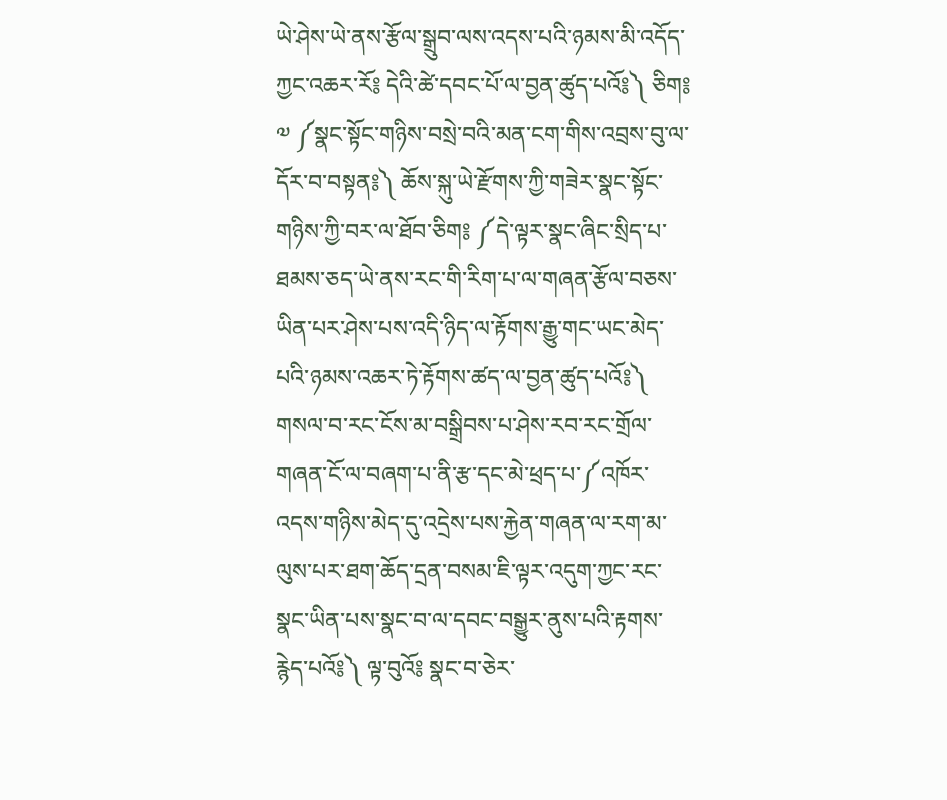ཡེ་ཤེས་ཡེ་ནས་རྩོལ་སྒྲུབ་ལས་འདས་པའི་ཉམས་མི་འདོད་ཀྱང་འཆར་རོ༔ དེའི་ཚེ་དབང་པོ་ལ་བྱན་ཚུད་པའོ༔༽ ཅིག༔ ༧ ༼སྣང་སྟོང་གཉིས་བསྲེ་བའི་མན་ངག་གིས་འབྲས་བུ་ལ་དོར་བ་བསྟན༔༽ ཆོས་སྐུ་ཡེ་རྫོགས་ཀྱི་གཟེར་སྣང་སྟོང་གཉིས་ཀྱི་བར་ལ་ཐོབ་ཅིག༔ ༼དེ་ལྟར་སྣང་ཞིང་སྲིད་པ་ཐམས་ཅད་ཡེ་ནས་རང་གི་རིག་པ་ལ་གཞན་རྩོལ་བཅས་ཡིན་པར་ཤེས་པས་འདི་ཉིད་ལ་རྟོགས་རྒྱུ་གང་ཡང་མེད་པའི་ཉམས་འཆར་ཏེ་རྟོགས་ཚད་ལ་བྱན་ཚུད་པའོ༔༽ གསལ་བ་རང་ངོས་མ་བསྒྲིབས་པ་ཤེས་རབ་རང་གྲོལ་གཞན་ངོ་ལ་བཞག་པ་ནི་རྩ་དང་མེ་ཕྲད་པ་༼འཁོར་འདས་གཉིས་མེད་དུ་འདྲེས་པས་རྐྱེན་གཞན་ལ་རག་མ་ལུས་པར་ཐག་ཆོད་དྲན་བསམ་ཇི་ལྟར་འདུག་ཀྱང་རང་སྣང་ཡིན་པས་སྣང་བ་ལ་དབང་བསྒྱུར་ནུས་པའི་རྟགས་རྙེད་པའོ༔༽ ལྟ་བུའོ༔ སྣང་བ་ཅེར་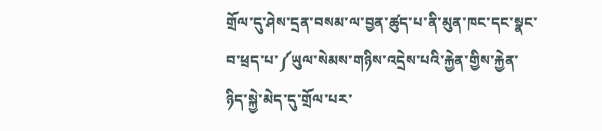གྲོལ་དུ་ཤེས་དྲན་བསམ་ལ་བྱན་ཚུད་པ་ནི་མུན་ཁང་དང་སྣང་བ་ཕྲད་པ་༼ཡུལ་སེམས་གཉིས་འདྲེས་པའི་རྐྱེན་གྱིས་རྐྱེན་ཉིད་སྐྱེ་མེད་དུ་གྲོལ་པར་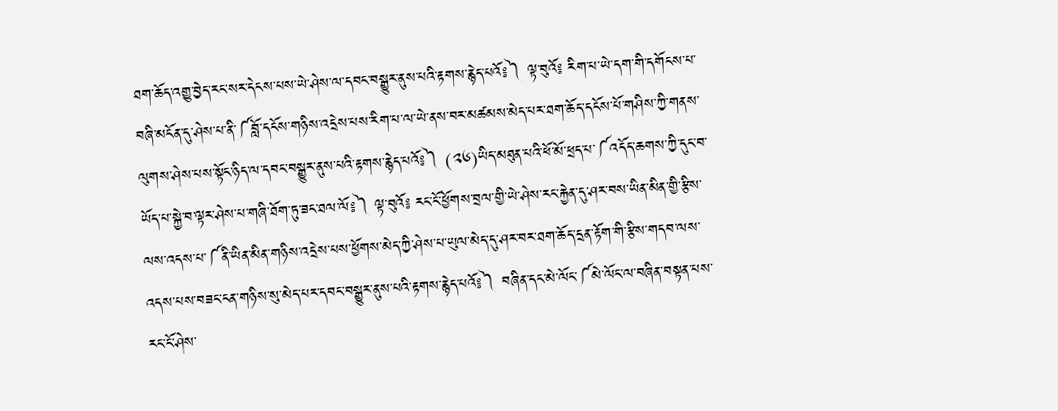ཐག་ཆོད་འགྱུ་བྱེད་རང་སར་དེངས་པས་ཡེ་ཤེས་ལ་དབང་བསྒྱུར་ནུས་པའི་རྟགས་རྙེད་པའོ༔༽ ལྟ་བུའོ༔ རིག་པ་ཡེ་དག་གི་དགོངས་པ་བཞི་མངོན་དུ་ཤེས་པ་ནི་༼བློ་དངོས་གཉིས་འདྲེས་པས་རིག་པ་ལ་ཡེ་ནས་བར་མཚམས་མེད་པར་ཐག་ཆོད་དངོས་པོ་གཤིས་ཀྱི་གནས་ལུགས་ཤེས་པས་སྟོང་ཉིད་ལ་དབང་བསྒྱུར་ནུས་པའི་རྟགས་རྙེད་པའོ༔༽ (༢༦)ཡིད་མཐུན་པའི་ཕོ་མོ་ཕྲད་པ་༼འདོད་ཆགས་ཀྱི་དུང་བ་ཡོད་པ་སྐྱེ་བ་ལྟར་ཤེས་པ་གཞི་ཐོག་ཏུ་ཟང་ཐལ་ལོ༔༽ ལྟ་བུའོ༔ རང་ངོ་ཕྱོགས་བྲལ་གྱི་ཡེ་ཤེས་རང་རྐྱེན་དུ་ཤར་བས་ཡིན་མིན་གྱི་རྩིས་ལས་འདས་པ་༼ནི་ཡིན་མིན་གཉིས་འདྲེས་པས་ཕྱོགས་མེད་ཀྱི་ཤེས་པ་ཡུལ་མེད་དུ་ཤར་བར་ཐག་ཆོད་དྲན་རྟོག་གི་རྩིས་གདབ་ལས་འདས་པས་བཟང་ངན་གཉིས་སུ་མེད་པར་དབང་བསྒྱུར་ནུས་པའི་རྟགས་རྙེད་པའོ༔༽ བཞིན་དང་མེ་ལོང་༼མེ་ལོང་ལ་བཞིན་བསྟན་པས་རང་ངོ་ཤེས་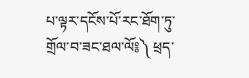པ་ལྟར་དངོས་པོ་རང་ཐོག་ཏུ་གྲོལ་བ་ཟང་ཐལ་ལོ༔༽ ཕྲད་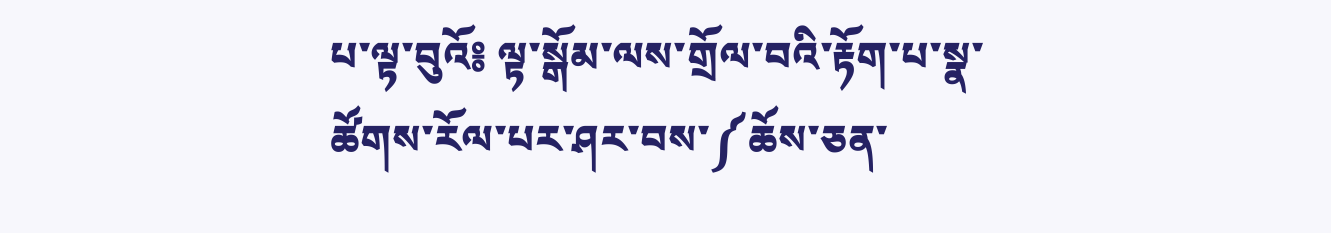པ་ལྟ་བུའོ༔ ལྟ་སྒོམ་ལས་གྲོལ་བའི་རྟོག་པ་སྣ་ཚོགས་རོལ་པར་ཤར་བས་༼ཆོས་ཅན་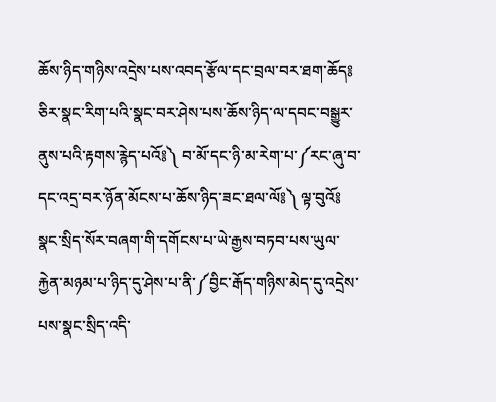ཆོས་ཉིད་གཉིས་འདྲེས་པས་འབད་རྩོལ་དང་བྲལ་བར་ཐག་ཆོད༔ ཅིར་སྣང་རིག་པའི་སྣང་བར་ཤེས་པས་ཆོས་ཉིད་ལ་དབང་བསྒྱུར་ནུས་པའི་རྟགས་རྙེད་པའོ༔༽ བ་མོ་དང་ཉི་མ་རེག་པ་༼རང་ཞུ་བ་དང་འདྲ་བར་ཉོན་མོངས་པ་ཆོས་ཉིད་ཟང་ཐལ་ལོ༔༽ ལྟ་བུའོ༔ སྣང་སྲིད་སོར་བཞག་གི་དགོངས་པ་ཡེ་རྒྱས་བཏབ་པས་ཡུལ་རྐྱེན་མཉམ་པ་ཉིད་དུ་ཤེས་པ་ནི་༼བྱིང་རྒོད་གཉིས་མེད་དུ་འདྲེས་པས་སྣང་སྲིད་འདི་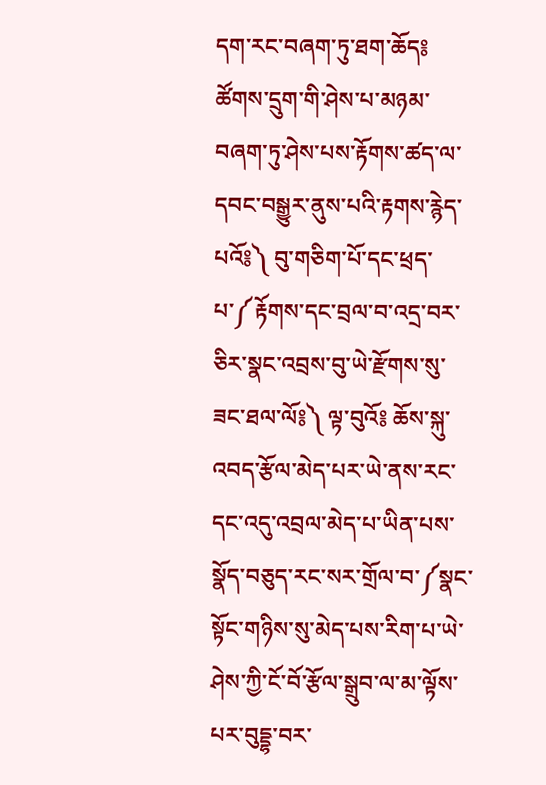དག་རང་བཞག་ཏུ་ཐག་ཆོད༔ ཚོགས་དྲུག་གི་ཤེས་པ་མཉམ་བཞག་ཏུ་ཤེས་པས་རྟོགས་ཚད་ལ་དབང་བསྒྱུར་ནུས་པའི་རྟགས་རྙེད་པའོ༔༽ བུ་གཅིག་པོ་དང་ཕྲད་པ་༼རྟོགས་དང་བྲལ་བ་འདྲ་བར་ཅིར་སྣང་འབྲས་བུ་ཡེ་རྫོགས་སུ་ཟང་ཐལ་ལོ༔༽ ལྟ་བུའོ༔ ཆོས་སྐུ་འབད་རྩོལ་མེད་པར་ཡེ་ནས་རང་དང་འདུ་འབྲལ་མེད་པ་ཡིན་པས་སྣོད་བཅུད་རང་སར་གྲོལ་བ་༼སྣང་སྟོང་གཉིས་སུ་མེད་པས་རིག་པ་ཡེ་ཤེས་ཀྱི་ངོ་བོ་རྩོལ་སྒྲུབ་ལ་མ་ལྟོས་པར་བུདྡྷ་བར་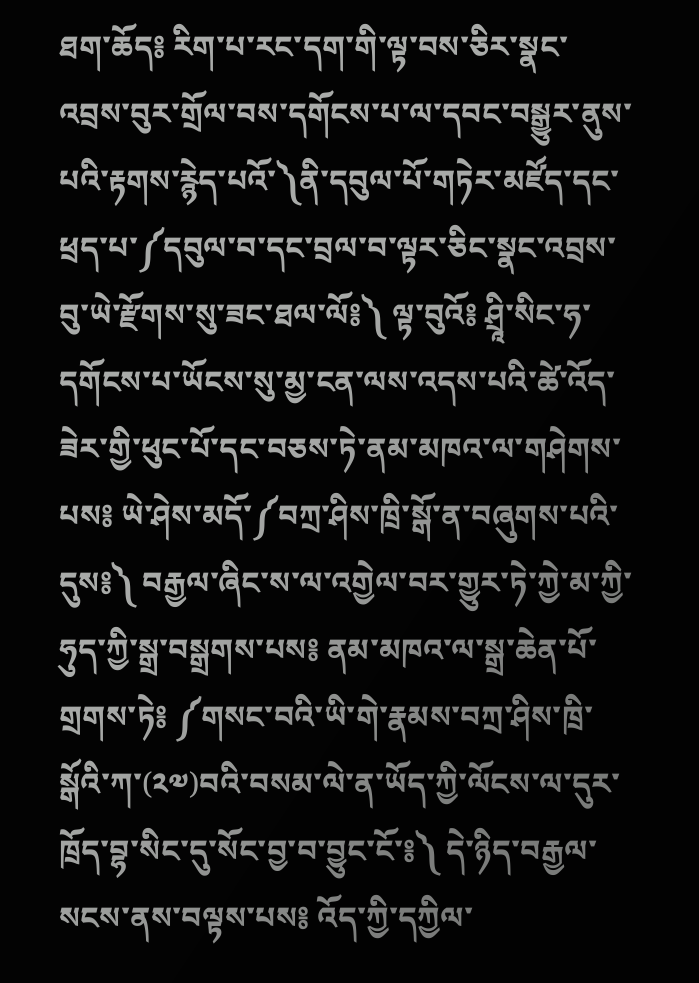ཐག་ཆོད༔ རིག་པ་རང་དག་གི་ལྟ་བས་ཅིར་སྣང་འབྲས་བུར་གྲོལ་བས་དགོངས་པ་ལ་དབང་བསྒྱུར་ནུས་པའི་རྟགས་རྙེད་པའོ་༽ནི་དབུལ་པོ་གཏེར་མཛོད་དང་ཕྲད་པ་༼དབུལ་བ་དང་བྲལ་བ་ལྟར་ཅིང་སྣང་འབྲས་བུ་ཡེ་རྫོགས་སུ་ཟང་ཐལ་ལོ༔༽ ལྟ་བུའོ༔ ཤྲཱི་སིང་ཧ་དགོངས་པ་ཡོངས་སུ་མྱ་ངན་ལས་འདས་པའི་ཚེ་འོད་ཟེར་གྱི་ཕུང་པོ་དང་བཅས་ཏེ་ནམ་མཁའ་ལ་གཤེགས་པས༔ ཡེ་ཤེས་མདོ་༼བཀྲ་ཤིས་ཁྲི་སྒོ་ན་བཞུགས་པའི་དུས༔༽ བརྒྱལ་ཞིང་ས་ལ་འགྱེལ་བར་གྱུར་ཏེ་ཀྱེ་མ་ཀྱི་ཧུད་ཀྱི་སྒྲ་བསྒྲགས་པས༔ ནམ་མཁའ་ལ་སྒྲ་ཆེན་པོ་གྲགས་ཏེ༔ ༼གསང་བའི་ཡི་གེ་རྣམས་བཀྲ་ཤིས་ཁྲི་སྒོའི་ཀ་(༢༧)བའི་བསམ་ལེ་ན་ཡོད་ཀྱི་ལོངས་ལ་དུར་ཁྲོད་བྷ་སིང་དུ་སོང་བྱ་བ་བྱུང་ངོ་༔༽ དེ་ཉིད་བརྒྱལ་སངས་ནས་བལྟས་པས༔ འོད་ཀྱི་དཀྱིལ་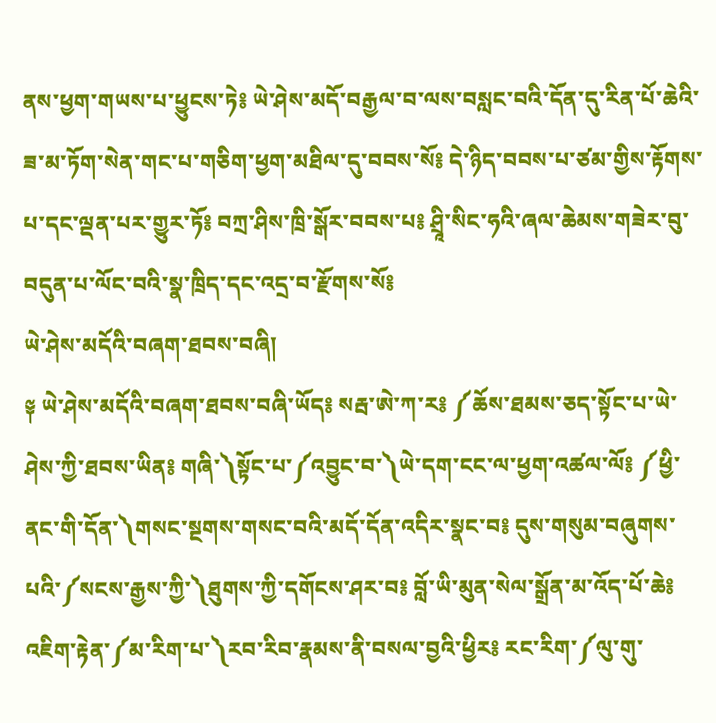ནས་ཕྱག་གཡས་པ་ཕྱུངས་ཏེ༔ ཡེ་ཤེས་མདོ་བརྒྱལ་བ་ལས་བསླང་བའི་དོན་དུ་རིན་པོ་ཆེའི་ཟ་མ་ཏོག་སེན་གང་པ་གཅིག་ཕྱག་མཐིལ་དུ་བབས་སོ༔ དེ་ཉིད་བབས་པ་ཙམ་གྱིས་རྟོགས་པ་དང་ལྡན་པར་གྱུར་ཏོ༔ བཀྲ་ཤིས་ཁྲི་སྒོར་བབས་པ༔ ཤྲཱི་སིང་ཧའི་ཞལ་ཆེམས་གཟེར་བུ་བདུན་པ་ལོང་བའི་སྣ་ཁྲིད་དང་འདྲ་བ་རྫོགས་སོ༔
ཡེ་ཤེས་མདོའི་བཞག་ཐབས་བཞི།
༈ ཡེ་ཤེས་མདོའི་བཞག་ཐབས་བཞི་ཡོད༔ སརྦ་ཨེ་ཀ་ར༔ ༼ཆོས་ཐམས་ཅད་སྟོང་པ་ཡེ་ཤེས་ཀྱི་ཐབས་ཡིན༔ གཞི་༽སྟོང་པ་༼འབྱུང་བ་༽ཡེ་དག་ངང་ལ་ཕྱག་འཚལ་ལོ༔ ༼ཕྱི་ནང་གི་དོན་༽གསང་སྔགས་གསང་བའི་མདོ་དོན་འདིར་སྣང་བ༔ དུས་གསུམ་བཞུགས་པའི་༼སངས་རྒྱས་ཀྱི་༽ཐུགས་ཀྱི་དགོངས་ཤར་བ༔ བློ་ཡི་མུན་སེལ་སྒྲོན་མ་འོད་པོ་ཆེ༔ འཇིག་རྟེན་༼མ་རིག་པ་༽རབ་རིབ་རྣམས་ནི་བསལ་བྱའི་ཕྱིར༔ རང་རིག་༼ལུ་གུ་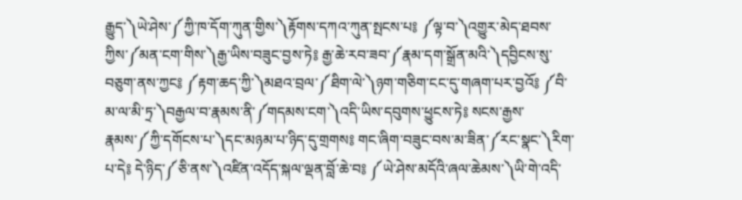རྒྱུད་༽ཡེ་ཤེས་༼ཀྱི་ཁ་དོག་ཀུན་གྱིས་༽རྟོགས་དཀའ་ཀུན་སྤངས་པ༔ ༼ལྟ་བ་༽འགྱུར་མེད་ཐབས་ཀྱིས་༼མན་ངག་གིས་༽རྒྱ་ཡིས་བཟུང་བྱས་ཏེ༔ རྒྱ་ཆེ་རབ་ཟབ་༼རྣམ་དག་སྒྲོན་མའི་༽དབྱིངས་སུ་བཅུག་ནས་ཀྱང༔ ༼རྟག་ཆད་ཀྱི་༽མཐའ་བྲལ་༼ཐིག་ལེ་༽ཉག་གཅིག་ངང་དུ་གཞག་པར་བྱའོ༔ ༼བི་མ་ལ་མི་ཏྲ་༽བརྒྱལ་བ་རྣམས་ནི་༼གདམས་ངག་༽འདི་ཡིས་དབུགས་ཕྱུངས་ཏེ༔ སངས་རྒྱས་རྣམས་༼ཀྱི་དགོངས་པ་༽དང་མཉམ་པ་ཉིད་དུ་གྲགས༔ གང་ཞིག་བཟུང་བས་མ་ཟིན་༼རང་སྣང་༽རིག་པ་དེ༔ དེ་ཉིད་༼ཅི་ནས་༽འཛིན་འདོད་སྐལ་ལྡན་བློ་ཆེ་བ༔ ༼ཡེ་ཤེས་མདོའི་ཞལ་ཆེམས་༽ཡི་གེ་འདི་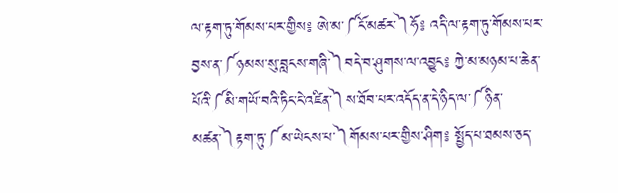ལ་རྟག་ཏུ་གོམས་པར་གྱིས༔ ཨེ་མ་༼ངོ་མཚར་༽ཧོ༔ འདི་ལ་རྟག་ཏུ་གོམས་པར་བྱས་ན་༼ཉམས་སུ་བླངས་གཞི་༽བདེ་བ་ཤུགས་ལ་འབྱུང༔ ཀྱེ་མ་མཉམ་པ་ཆེན་པོའི་༼མི་གཡོ་བའི་ཏིང་ངེ་འཛིན་༽ས་ཐོབ་པར་འདོད་ན་དེ་ཉིད་ལ་༼ཉིན་མཚན་༽རྟག་ཏུ་༼མ་ཡེངས་པ་༽གོམས་པར་གྱིས་ཤིག༔ སྤྱོད་པ་ཐམས་ཅད་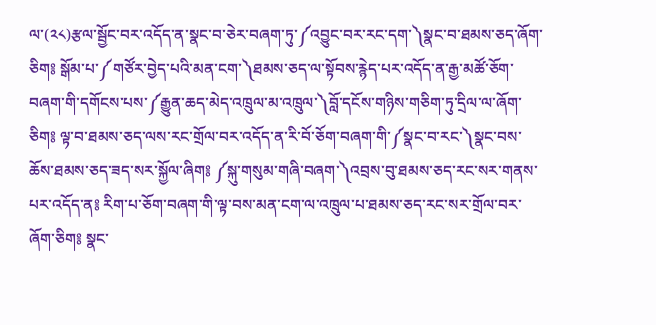ལ་(༢༨)རྩལ་སྦྱོང་བར་འདོད་ན་སྣང་བ་ཅེར་བཞག་ཏུ་༼འབྱུང་བར་རང་དག་༽སྣང་བ་ཐམས་ཅད་ཞོག་ཅིག༔ སྒོམ་པ་༼གཙོར་བྱེད་པའི་མན་ངག་༽ཐམས་ཅད་ལ་སྟོབས་རྙེད་པར་འདོད་ན་རྒྱ་མཚོ་ཅོག་བཞག་གི་དགོངས་པས་༼རྒྱུན་ཆད་མེད་འཁྲུལ་མ་འཁྲུལ་༽བློ་དངོས་གཉིས་གཅིག་ཏུ་དྲིལ་ལ་ཞོག་ཅིག༔ ལྟ་བ་ཐམས་ཅད་ལས་རང་གྲོལ་བར་འདོད་ན་རི་བོ་ཅོག་བཞག་གི་༼སྣང་བ་རང་༽སྣང་བས་ཆོས་ཐམས་ཅད་ཟད་སར་སྐྱོལ་ཞིག༔ ༼སྐུ་གསུམ་གཞི་བཞག་༽འབྲས་བུ་ཐམས་ཅད་རང་སར་གནས་པར་འདོད་ན༔ རིག་པ་ཅོག་བཞག་གི་ལྟ་བས་མན་ངག་ལ་འཁྲུལ་པ་ཐམས་ཅད་རང་སར་གྲོལ་བར་ཞོག་ཅིག༔ སྣང་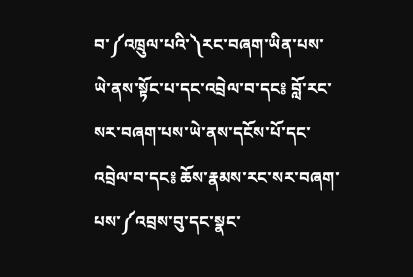བ་༼འཁྲུལ་པའི་༽རང་བཞག་ཡིན་པས་ཡེ་ནས་སྟོང་པ་དང་འབྲེལ་བ་དང༔ བློ་རང་སར་བཞག་པས་ཡེ་ནས་དངོས་པོ་དང་འབྲེལ་བ་དང༔ ཆོས་རྣམས་རང་སར་བཞག་པས་༼འབྲས་བུ་དང་སྣང་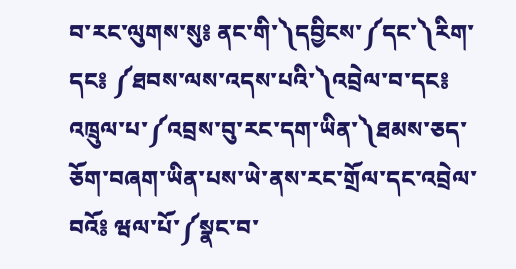བ་རང་ལུགས་སུ༔ ནང་གི་༽དབྱིངས་༼དང་༽རིག་དང༔ ༼ཐབས་ལས་འདས་པའི་༽འབྲེལ་བ་དང༔ འཁྲུལ་པ་༼འབྲས་བུ་རང་དག་ཡིན་༽ཐམས་ཅད་ཅོག་བཞག་ཡིན་པས་ཡེ་ནས་རང་གྲོལ་དང་འབྲེལ་བའོ༔ ཝལ་པོ་༼སྣང་བ་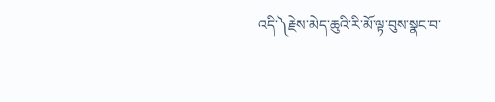འདི་༽རྗེས་མེད་ཆུའི་རི་མོ་ལྟ་བུས་སྣང་བ་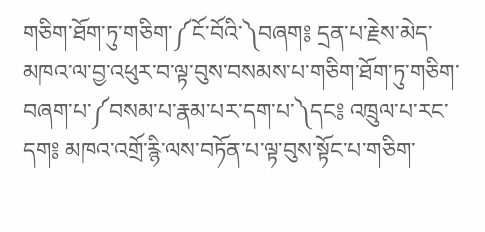གཅིག་ཐོག་ཏུ་གཅིག་༼ངོ་བོའི་༽བཞག༔ དྲན་པ་རྗེས་མེད་མཁའ་ལ་བྱ་འཕུར་བ་ལྟ་བུས་བསམས་པ་གཅིག་ཐོག་ཏུ་གཅིག་བཞག་པ་༼བསམ་པ་རྣམ་པར་དག་པ་༽དང༔ འཁྲུལ་པ་རང་དག༔ མཁའ་འགྲོ་རྙི་ལས་བཏོན་པ་ལྟ་བུས་སྟོང་པ་གཅིག་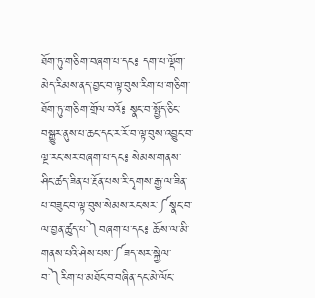ཐོག་ཏུ་གཅིག་བཞག་པ་དང༔ དག་པ་ལྡོག་མེད་རིམས་ནད་བྱང་བ་ལྟ་བུས་རིག་པ་གཅིག་ཐོག་ཏུ་གཅིག་གྲོལ་བའོ༔ སྣང་བ་སྤྱོད་ཅིང་བསྒྱུར་ནུས་པ་ཆང་དང་ར་རོ་བ་ལྟ་བུས་འབྱུང་བ་ལྔ་རང་སར་བཞག་པ་དང༔ སེམས་གནས་ཤིང་ཚད་ཟིན་པ་རྔོན་པས་རི་དྭགས་རྒྱ་ལ་ཟིན་པ་བཟུང་བ་ལྟ་བུས་སེམས་རང་སར་༼སྣང་བ་ལ་བྱན་ཚུད་པ་༽བཞག་པ་དང༔ ཆོས་ལ་མི་གནས་པའི་ཤེས་པས་༼ཟད་སར་སྐྱེལ་བ་༽རིག་པ་མཐོང་བ་བཞིན་དང་མེ་ལོང་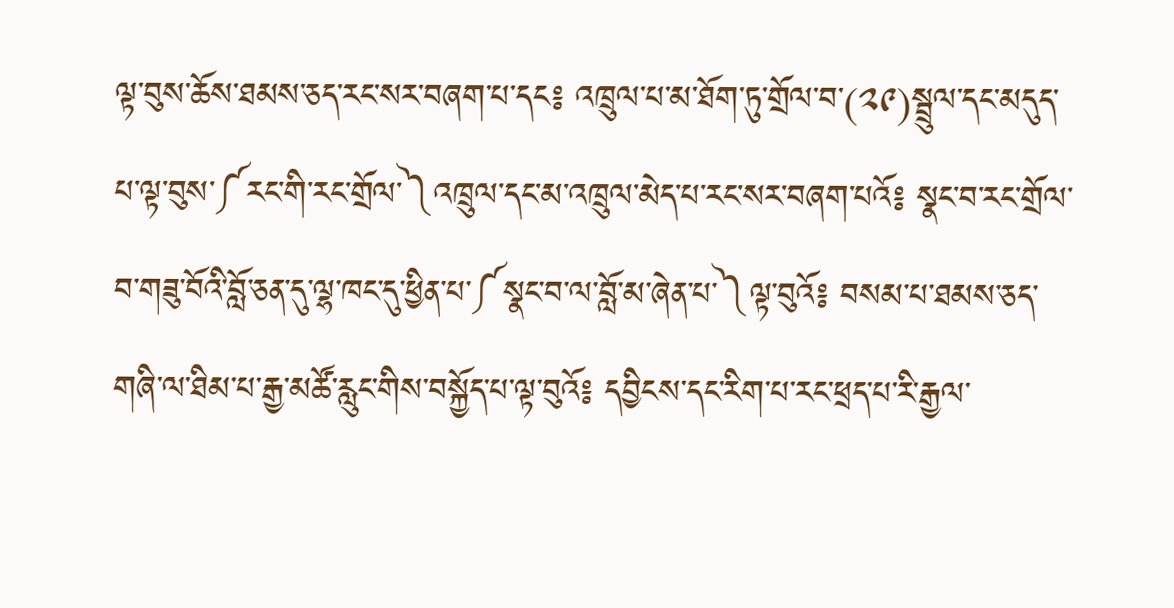ལྟ་བུས་ཆོས་ཐམས་ཅད་རང་སར་བཞག་པ་དང༔ འཁྲུལ་པ་མ་ཐོག་ཏུ་གྲོལ་བ་(༢༩)སྦྲུལ་དང་མདུད་པ་ལྟ་བུས་༼རང་གི་རང་གྲོལ་༽འཁྲུལ་དང་མ་འཁྲུལ་མེད་པ་རང་སར་བཞག་པའོ༔ སྣང་བ་རང་གྲོལ་བ་གཟུ་བོའི་བློ་ཅན་དུ་ལྷ་ཁང་དུ་ཕྱིན་པ་༼སྣང་བ་ལ་བློ་མ་ཞེན་པ་༽ལྟ་བུའོ༔ བསམ་པ་ཐམས་ཅད་གཞི་ལ་ཐིམ་པ་རྒྱ་མཚོ་རླུང་གིས་བསྐྱོད་པ་ལྟ་བུའོ༔ དབྱིངས་དང་རིག་པ་རང་ཕྲད་པ་རི་རྒྱལ་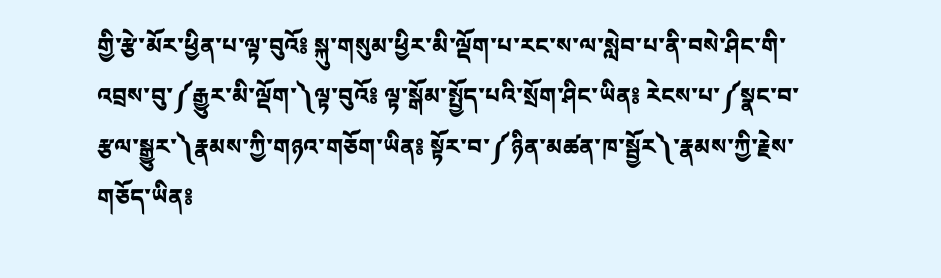གྱི་རྩེ་མོར་ཕྱིན་པ་ལྟ་བུའོ༔ སྐུ་གསུམ་ཕྱིར་མི་ལྡོག་པ་རང་ས་ལ་སླེབ་པ་ནི་བསེ་ཤིང་གི་འབྲས་བུ་༼རྒྱུར་མི་ལྡོག་༽ལྟ་བུའོ༔ ལྟ་སྒོམ་སྤྱོད་པའི་སྲོག་ཤིང་ཡིན༔ རེངས་པ་༼སྣང་བ་རྩལ་སྒྱུར་༽རྣམས་ཀྱི་གཉའ་གཅོག་ཡིན༔ སྟོར་བ་༼ཉིན་མཚན་ཁ་སྦྱོར༽་རྣམས་ཀྱི་རྗེས་གཅོད་ཡིན༔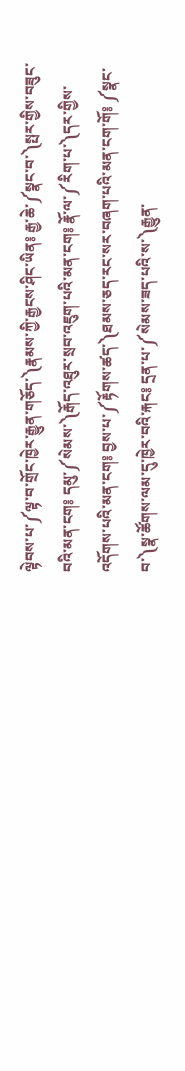ལྟེབས་པ་༼ལྟ་བ་གྲོང་ཁྱེར་རྒྱུན་གཅོད་༽རྣམས་ཀྱི་རྒྱངས་ཤིང་ཡིན༔ རྒྱ་ཆེ་༼སྣང་བ་༽སྤར་གྱིས་བཟུང་བའི་མན་ངག༔ དམུ་༼སེམས་༽རྒོད་འཐུར་སྲབ་འཇུག་པའི་མན་ངག༔ རྣོ་ལ་༼རིག་པ་༽དར་གྱིས་འདོགས་པའི་མན་ངག༔ བྱས་པ་༼རྟོགས་ཚད་༽ཐམས་ཅད་རང་སར་བཞག་པའི་མན་ངག་གོ༔ ༼སྣང་བ་༽སྣ་ཚོགས་ལམ་དུ་ཁྱེར་བའི་རྐང༔ དྲན་པ་༼སེམས་ཟད་པའི་ས་༽རྒྱུན་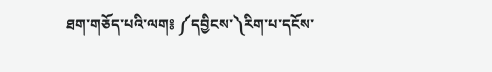ཐག་གཅོད་པའི་ལག༔ ༼དབྱིངས་༽རིག་པ་དངོས་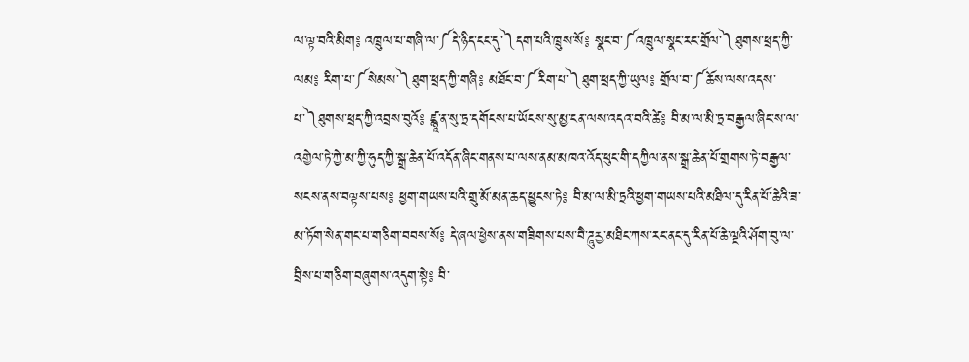ལ་ལྟ་བའི་མིག༔ འཁྲུལ་པ་གཞི་ལ་༼དེ་ཉིད་ངང་དུ་༽དག་པའི་ཁྲུས་སོ༔ སྣང་བ་༼འཁྲུལ་སྣང་རང་གྲོལ་༽ཐུགས་ཕྲད་ཀྱི་ལམ༔ རིག་པ་༼སེམས་༽ཐུག་ཕྲད་ཀྱི་གཞི༔ མཐོང་བ་༼རིག་པ་༽ཐུག་ཕྲད་ཀྱི་ཡུལ༔ གྲོལ་བ་༼ཆོས་ལས་འདས་པ་༽ཐུགས་ཕྲད་ཀྱི་འབྲས་བུའོ༔ ཛྙཱ་ན་སུ་ཏྲ་དགོངས་པ་ཡོངས་སུ་མྱ་ངན་ལས་འདའ་བའི་ཚེ༔ བི་མ་ལ་མི་ཏྲ་བརྒྱལ་ཞིང་ས་ལ་འགྱེལ་ཏེ་ཀྱེ་མ་ཀྱི་ཧུད་ཀྱི་སྒྲ་ཆེན་པོ་འདོན་ཞིང་གནས་པ་ལས་ནམ་མཁའ་འོད་ཕུང་གི་དཀྱིལ་ནས་སྒྲ་ཆེན་པོ་གྲགས་ཏེ་བརྒྱལ་སངས་ནས་བལྟས་པས༔ ཕྱག་གཡས་པའི་གྲུ་མོ་མན་ཆད་ཕྱུངས་ཏེ༔ བི་མ་ལ་མི་ཏྲའི་ཕྱག་གཡས་པའི་མཐིལ་དུ་རིན་པོ་ཆེའི་ཟ་མ་ཏོག་སེན་གང་པ་གཅིག་བབས་སོ༔ དེ་ཞལ་ཕྱེས་ནས་གཟིགས་པས་བཻ་ཌཱུརྱ་མཐིང་ཀས་རང་ནང་དུ་རིན་པོ་ཆེ་ལྔའི་ཤོག་བུ་ལ་བྲིས་པ་གཅིག་བཞུགས་འདུག་སྟེ༔ བི་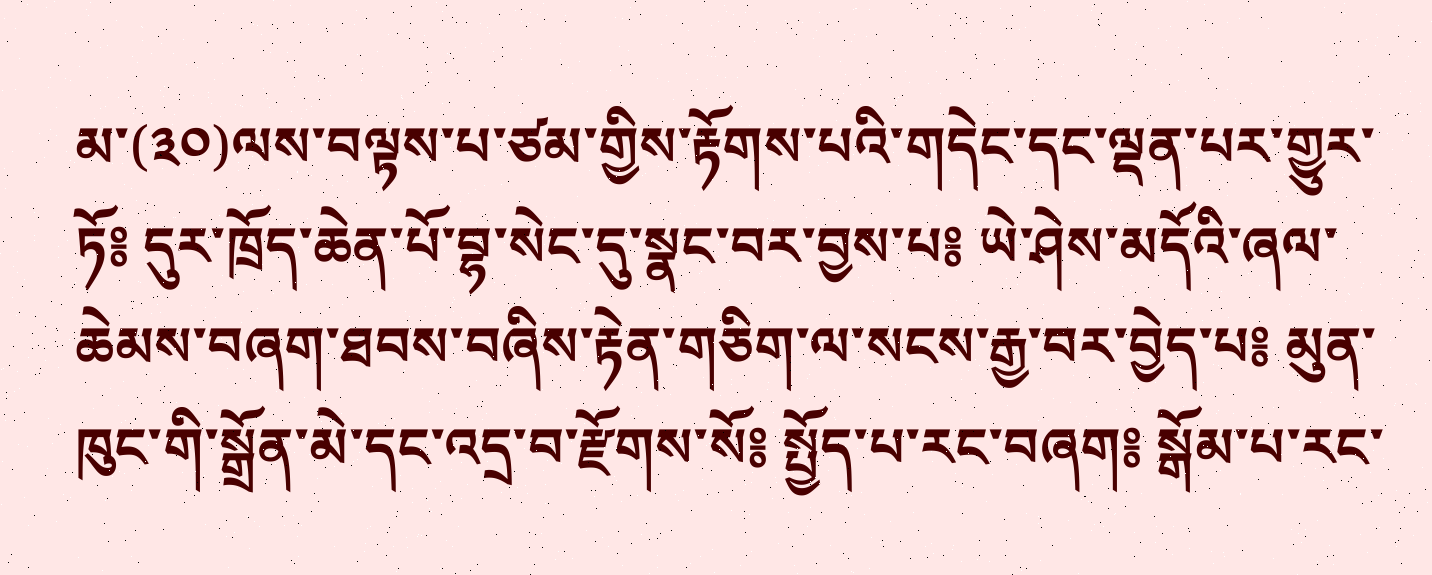མ་(༣༠)ལས་བལྟས་པ་ཙམ་གྱིས་རྟོགས་པའི་གདེང་དང་ལྡན་པར་གྱུར་ཏོ༔ དུར་ཁྲོད་ཆེན་པོ་བྷ་སེང་དུ་སྣང་བར་བྱས་པ༔ ཡེ་ཤེས་མདོའི་ཞལ་ཆེམས་བཞག་ཐབས་བཞིས་རྟེན་གཅིག་ལ་སངས་རྒྱ་བར་བྱེད་པ༔ མུན་ཁུང་གི་སྒྲོན་མེ་དང་འདྲ་བ་རྫོགས་སོ༔ སྤྱོད་པ་རང་བཞག༔ སྒོམ་པ་རང་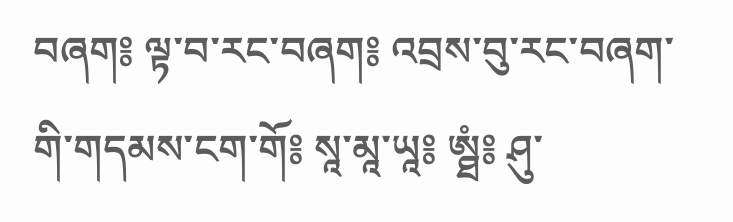བཞག༔ ལྟ་བ་རང་བཞག༔ འབྲས་བུ་རང་བཞག་གི་གདམས་ངག་གོ༔ སཱ་མཱ་ཡཱ༔ ཨྠཾ༔ ཤུ་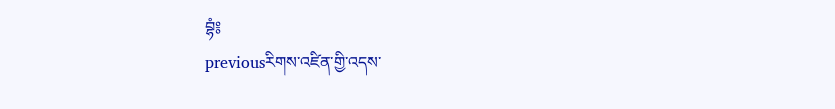བྷཾ༔
previousརིགས་འཛིན་གྱི་འདས་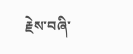རྗེས་བཞི་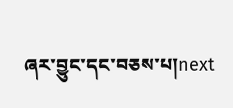ཞར་བྱུང་དང་བཅས་པ།next